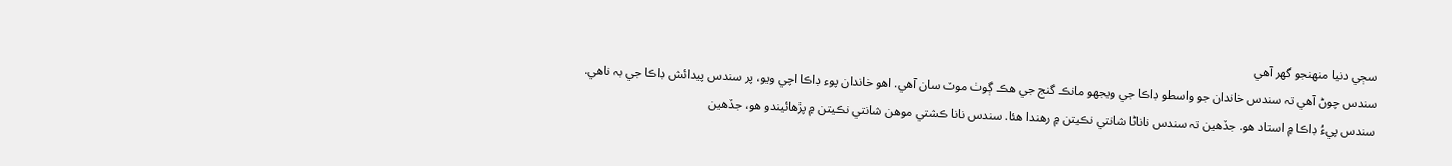سڄي دنيا منھنجو گهر آهي
سندس چوڻ آهي تہ سندس خاندان جو واسطو ڊاڪا جي ويجهو مانڪ گنج جي هڪ ڳوٺ موٽ سان آهي. اهو خاندان پوء ڊاڪا اچي ويو، پر سندس پيدائش ڊاڪا جي بہ ناهي. سندس پيءُ ڊاڪا ۾ استاد هو. جڏهين تہ سندس ناناڻا شانتي نڪيتن ۾ رهندا هئا. سندس نانا ڪشتي موهن شانتي نڪيتن ۾ پڙهائيندو هو، جڏهين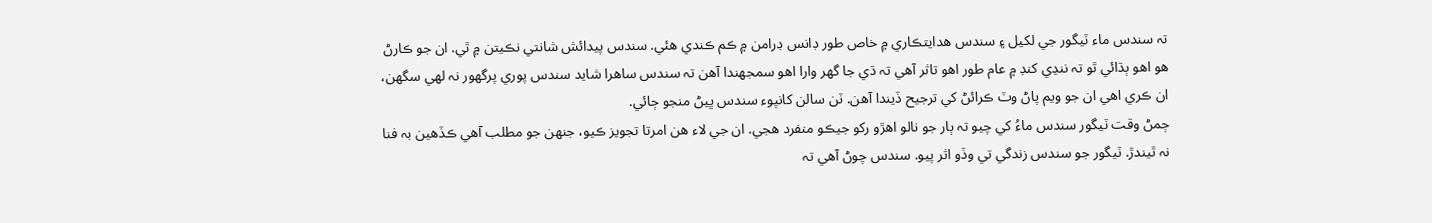تہ سندس ماء ٽيگور جي لکيل ۽ سندس هدايتڪاري ۾ خاص طور ڊانس ڊرامن ۾ ڪم ڪندي هئي. سندس پيدائش شانتي نڪيتن ۾ ٿي. ان جو ڪارڻ هو اهو ٻڌائي ٿو تہ ننڍي کنڊ ۾ عام طور اهو تاثر آهي تہ ڌي جا گهر وارا اهو سمجهندا آهن تہ سندس ساهرا شايد سندس پوري پرگهور نہ لھي سگهن، ان ڪري اهي ان جو ويم پاڻ وٽ ڪرائڻ کي ترجيح ڏيندا آهن. ٽن سالن کانپوء سندس ڀيڻ منجو ڄائي.
ڄمڻ وقت ٽيگور سندس ماءُ کي چيو تہ ٻار جو نالو اهڙو رکو جيڪو منفرد هجي. ان جي لاء هن امرتا تجويز ڪيو، جنھن جو مطلب آهي ڪڏهين بہ فنا نہ ٿيندڙ. ٽيگور جو سندس زندگي تي وڏو اثر پيو. سندس چوڻ آهي تہ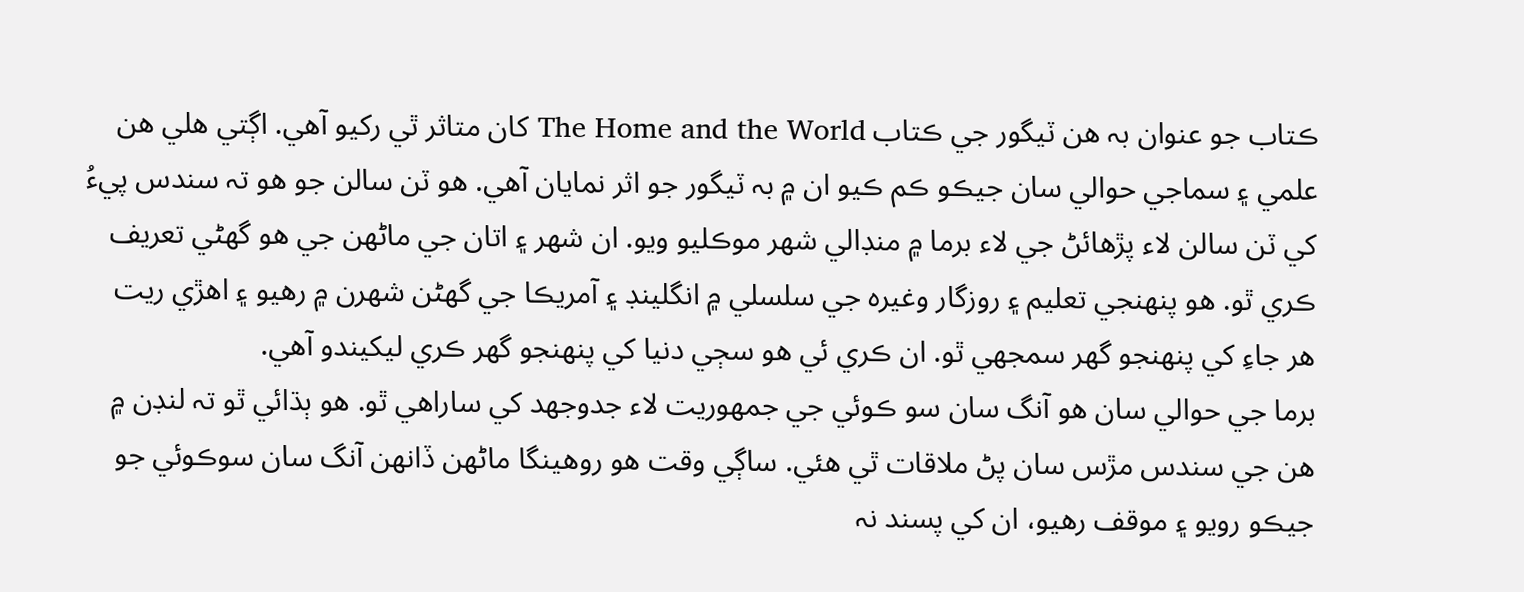ڪتاب جو عنوان بہ هن ٽيگور جي ڪتاب The Home and the World کان متاثر ٿي رکيو آهي. اڳتي هلي هن علمي ۽ سماجي حوالي سان جيڪو ڪم ڪيو ان ۾ بہ ٽيگور جو اثر نمايان آهي. هو ٽن سالن جو هو تہ سندس پيءُ کي ٽن سالن لاء پڙهائڻ جي لاء برما ۾ منڊالي شھر موڪليو ويو. ان شھر ۽ اتان جي ماڻھن جي هو گهڻي تعريف ڪري ٿو. هو پنھنجي تعليم ۽ روزگار وغيرہ جي سلسلي ۾ انگلينڊ ۽ آمريڪا جي گهڻن شھرن ۾ رهيو ۽ اهڙي ريت هر جاءِ کي پنھنجو گهر سمجهي ٿو. ان ڪري ئي هو سڄي دنيا کي پنھنجو گهر ڪري ليکيندو آهي.
برما جي حوالي سان هو آنگ سان سو ڪوئي جي جمھوريت لاء جدوجھد کي ساراهي ٿو. هو ٻڌائي ٿو تہ لنڊن ۾ هن جي سندس مڙس سان پڻ ملاقات ٿي هئي. ساڳي وقت هو روهينگا ماڻھن ڏانھن آنگ سان سوڪوئي جو جيڪو رويو ۽ موقف رهيو، ان کي پسند نہ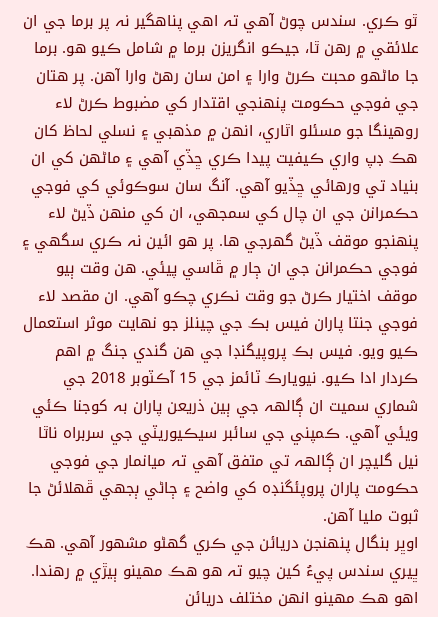ٿو ڪري. سندس چوڻ آهي تہ اهي پناهگير نہ پر برما جي ان علائقي ۾ رهن ٿا، جيڪو انگريزن برما ۾ شامل ڪيو هو. برما جا ماڻھو محبت ڪرڻ وارا ۽ امن سان رهڻ وارا آهن. پر هتان جي فوجي حڪومت پنھنجي اقتدار کي مضبوط ڪرڻ لاء روهينگا جو مسئلو اٿاري، انھن ۾ مذهبي ۽ نسلي لحاظ کان هڪ ڊپ واري ڪيفيت پيدا ڪري ڇڏي آهي ۽ ماڻھن کي ان بنياد تي ورهائي ڇڏيو آهي. آنگ سان سوڪوئي کي فوجي حڪمرانن جي ان چال کي سمجهي، ان کي منھن ڏيڻ لاء پنھنجو موقف ڏيڻ گهرجي ها. پر هو ائين نہ ڪري سگهي ۽ فوجي حڪمرانن جي ان ڄار ۾ ڦاسي پيئي. هن وقت ٻيو موقف اختيار ڪرڻ جو وقت نڪري چڪو آهي. ان مقصد لاء فوجي جنتا پاران فيس بڪ جي چينلز جو نھايت موثر استعمال ڪيو ويو. فيس بڪ پروپيگنڊا جي هن گندي جنگ ۾ اهم ڪردار ادا ڪيو. نيويارڪ ٽائمز جي 15 آڪٽوبر 2018 جي شماري سميت ان ڳالھہ جي ٻين ذريعن پاران بہ کوجنا ڪئي ويئي آهي. ڪمپني جي سائبر سيڪيوريٽي جي سربراه ناٿا نيل گليچر ان ڳالھہ تي متفق آهي تہ ميانمار جي فوجي حڪومت پاران پروپئگنڊہ کي واضح ۽ ڄاڻي ٻجهي ڦھلائڻ جا ثبوت مليا آهن.
اوڀر بنگال پنھنجن دريائن جي ڪري گهڻو مشھور آهي. هڪ ڀيري سندس پيءُ کين چيو تہ هو هڪ مھينو ٻيڙي ۾ رهندا. اهو هڪ مھينو انھن مختلف دريائن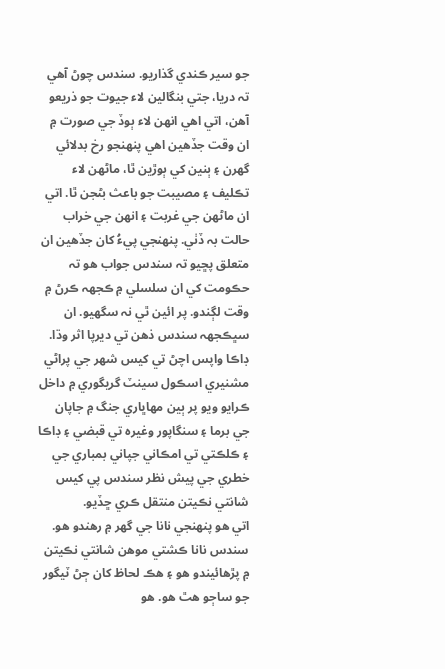جو سير ڪندي گذاريو. سندس چوڻ آهي تہ دريا، جتي بنگالين لاء جيوت جو ذريعو آهن، اتي اهي انھن لاء ٻوڏ جي صورت ۾ ان وقت جڏهين اهي پنھنجو رخ بدلائي گهرن ۽ ٻنين کي ٻوڙين ٿا، ماڻھن لاء تڪليف ۽ مصيبت جو باعث بڻجن ٿا. اتي ان ماڻھن جي غربت ۽ انھن جي خراب حالت بہ ڏٺي. پنھنجي پيءُ کان جڏهين ان متعلق پڇيو تہ سندس جواب هو تہ حڪومت کي ان سلسلي ۾ ڪجهہ ڪرڻ ۾ وقت لڳندو. پر ائين ٿي نہ سگهيو. ان سڀڪجهہ سندس ذهن تي ديرپا اثر وڌا.
ڊاڪا واپس اچڻ تي کيس شھر جي پراڻي مشنيري اسڪول سينٽ گريگوري ۾ داخل ڪرايو ويو پر ٻين مھاڀاري جنگ ۾ جاپان جي برما ۽ سنگاپور وغيرہ تي قبضي ۽ ڊاڪا ۽ ڪلڪتي تي امڪاني جپاني بمباري جي خطري جي پيش نظر سندس پي کيس شانتي نڪيتن منتقل ڪري ڇڏيو.
اتي هو پنھنجي نانا جي گهر ۾ رهندو هو. سندس نانا ڪشتي موهن شانتي نڪيتن ۾ پڙهائيندو هو ۽ هڪ لحاظ کان ڄڻ ٽيگور جو ساڄو هٿ هو. هو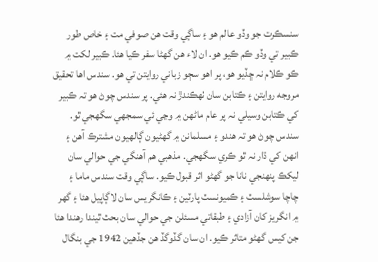سنسڪرت جو وڏو عالم هو ۽ ساڳي وقت هن صوفي مت ۽ خاص طور ڪبير تي وڏو ڪم ڪيو هو. ان لاء هن گهڻا سفر ڪيا هئا. ڪبير لکت ۾ ڪو ڪلام نہ ڇڏيو هو، پر اهو سڄو زباني روايتن تي هو. سندس اها تحقيق مروجه روايتن ۽ ڪتابن سان ٺھڪندڙ نہ هئي. پر سندس چوڻ هو تہ ڪبير کي ڪتابن وسيلي نہ پر عام ماڻھن ۾ وڃي ئي سمجهي سگهجي ٿو. سندس چوڻ هو تہ هندو ۽ مسلمانن ۾ گهڻيون ڳالھيون مشترڪ آهن ۽ انھن کي ڌار نہ ٿو ڪري سگهجي. مذهبي هم آهنگي جي حوالي سان ليکڪ پنھنجي نانا جو گهڻو اثر قبول ڪيو. ساڳي وقت سندس ماما ۽ چاچا سوشلسٽ ۽ ڪميونسٽ پارٽين ۽ ڪانگريس سان لاڳاپيل هئا ۽ گهر ۾ انگريز کان آزادي ۽ طبقاتي مسئلن جي حوالي سان بحث ٿيندا رهندا هئا جن کيس گهڻو متاثر ڪيو. ان سان گڏوگڏ هن جڏهين 1942 جي بنگال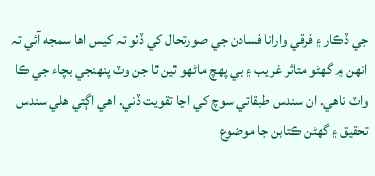جي ڏڪار ۽ فرقي وارانا فسادن جي صورتحال کي ڏٺو تہ کيس اها سمجه آئي تہ انھن ۾ گهڻو متاثر غريب ۽ بي پھچ ماڻھو ٿين ٿا جن وٽ پنھنجي بچاء جي ڪا واٽ ناهي. ان سندس طبقاتي سوچ کي اڃا تقويت ڏني. اهي اڳتي هلي سندس تحقيق ۽ گهڻن ڪتابن جا موضوع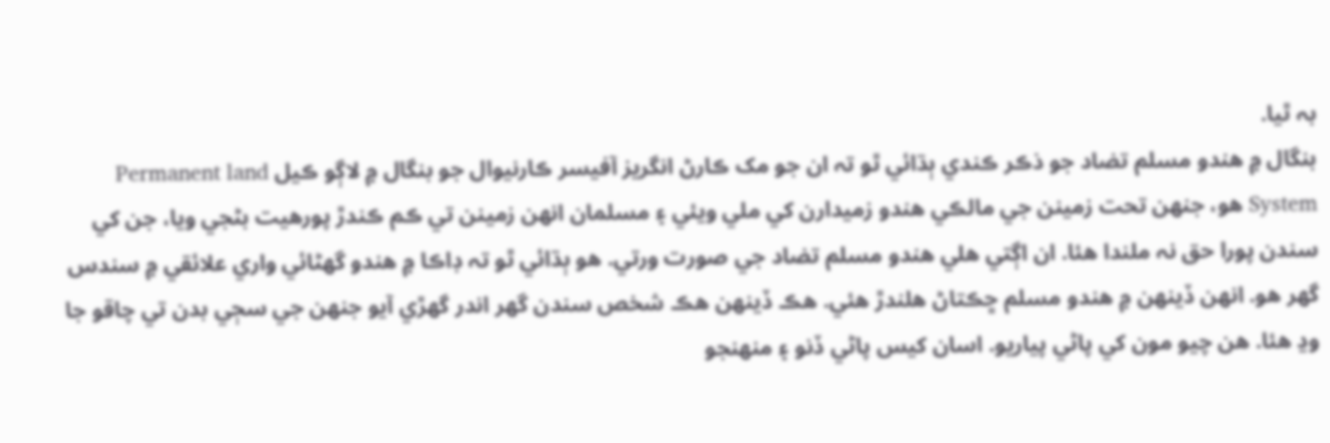بہ ٿيا.
بنگال ۾ هندو مسلم تضاد جو ذڪر ڪندي ٻڌائي ٿو تہ ان جو مک ڪارڻ انگريز آفيسر ڪارنيوال جو بنگال ۾ لاڳو ڪيل Permanent land System هو، جنھن تحت زمينن جي مالڪي هندو زميدارن کي ملي ويئي ۽ مسلمان انھن زمينن تي ڪم ڪندڙ پورهيت بڻجي ويا، جن کي سندن پورا حق نہ ملندا هئا. ان اڳتي هلي هندو مسلم تضاد جي صورت ورتي. هو ٻڌائي ٿو تہ ڊاڪا ۾ هندو گهڻائي واري علائقي ۾ سندس گهر هو. انھن ڏينھن ۾ هندو مسلم ڇڪتاڻ هلندڙ هئي. هڪ ڏينھن هڪ شخص سندن گهر اندر گهڙي آيو جنھن جي سڄي بدن تي چاقو جا وڍ هئا. هن چيو مون کي پاڻي پياريو. اسان کيس پاڻي ڏنو ۽ منھنجو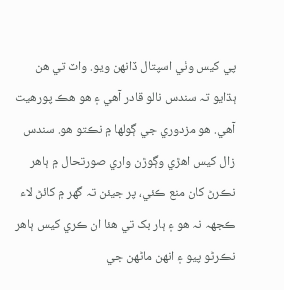پي کيس وٺي اسپتال ڏانھن ويو. واٽ تي هن ٻڌايو تہ سندس نالو قادر آهي ۽ هو هڪ پورهيت آهي. هو مزدوري جي ڳولھا ۾ نڪتو هو. سندس زال کيس اهڙي وڳوڙن واري صورتحال ۾ ٻاهر نڪرڻ کان منع ڪئي، پر جيئن تہ گهر ۾ کائڻ لاء ڪجهہ نہ هو ۽ ٻار بک تي هئا ان ڪري کيس ٻاهر نڪرڻو پيو ۽ انھن ماڻھن جي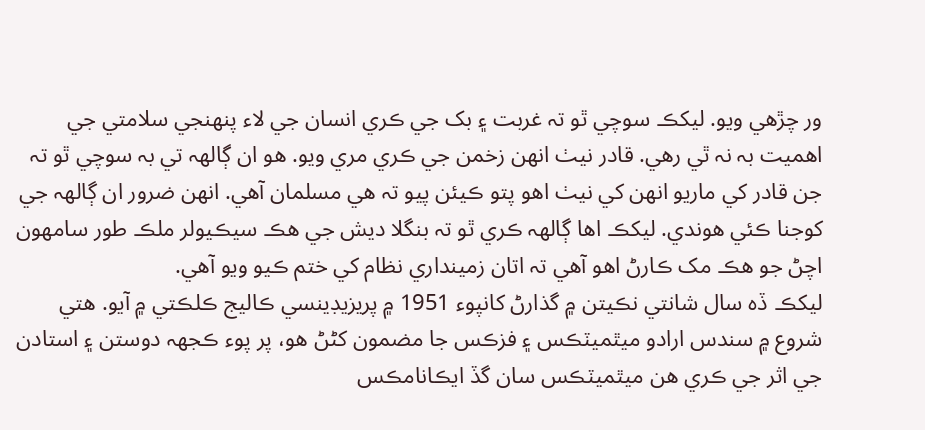ور چڙهي ويو. ليکڪ سوچي ٿو تہ غربت ۽ بک جي ڪري انسان جي لاء پنھنجي سلامتي جي اهميت بہ نہ ٿي رهي. قادر نيٺ انھن زخمن جي ڪري مري ويو. هو ان ڳالھہ تي بہ سوچي ٿو تہ جن قادر کي ماريو انھن کي نيٺ اهو پتو ڪيئن پيو تہ هي مسلمان آهي. انھن ضرور ان ڳالھہ جي کوجنا ڪئي هوندي. ليکڪ اها ڳالھہ ڪري ٿو تہ بنگلا ديش جي هڪ سيڪيولر ملڪ طور سامھون اچڻ جو هڪ مک ڪارڻ اهو آهي تہ اتان زمينداري نظام کي ختم ڪيو ويو آهي.
ليکڪ ڏه سال شانتي نڪيتن ۾ گذارڻ کانپوء 1951 ۾ پريزيڊينسي ڪاليج ڪلڪتي ۾ آيو. هتي شروع ۾ سندس ارادو ميٿميٽڪس ۽ فزڪس جا مضمون کڻڻ هو، پر پوء ڪجهہ دوستن ۽ استادن جي اثر جي ڪري هن ميٿميٽڪس سان گڏ ايڪانامڪس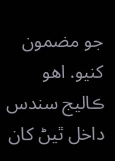جو مضمون کنيو. اهو ڪاليج سندس داخل ٿيڻ کان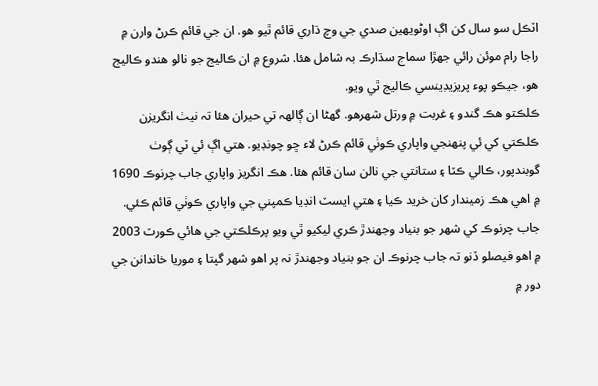اٽڪل سو سال کن اڳ اوڻويھين صدي جي وچ ڌاري قائم ٿيو هو. ان جي قائم ڪرڻ وارن ۾ راجا رام موئن رائي جھڙا سماج سڌارڪ بہ شامل هئا. شروع ۾ ان ڪاليج جو نالو هندو ڪاليج هو، جيڪو پوء پريزيڊينسي ڪاليج ٿي ويو.
ڪلڪتو هڪ گندو ۽ غربت ۾ ورتل شھرهو. گهڻا ان ڳالھہ تي حيران هئا تہ نيٺ انگريزن ڪلڪتي کي ئي پنھنجي واپاري ڪوٺي قائم ڪرڻ لاء ڇو چونڊيو. هتي اڳ ئي ٽي ڳوٺ گوبندپور، ڪالي ڪٽا ۽ ستانتي جي نالن سان قائم هئا. هڪ انگريز واپاري جاب چرنوڪ 1690 ۾ اهي هڪ زميندار کان خريد ڪيا ۽ هتي ايسٽ انڊيا ڪمپني جي واپاري ڪوٺي قائم ڪئي. جاب چرنوڪ کي شھر جو بنياد وجهندڙ ڪري ليکيو ٿي ويو پرڪلڪتي جي هائي ڪورٽ 2003 ۾ اهو فيصلو ڏنو تہ جاب چرنوڪ ان جو بنياد وجهندڙ نہ پر اهو شھر گپتا ۽ موريا خاندانن جي دور ۾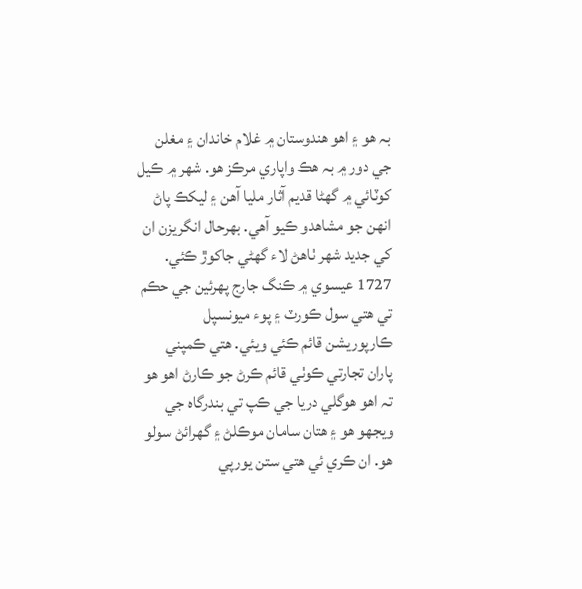بہ هو ۽ اهو هندوستان ۾ غلام خاندان ۽ مغلن جي دور ۾ بہ هڪ واپاري مرڪز هو. شھر ۾ ڪيل کوٽائي ۾ گهڻا قديم آثار مليا آهن ۽ ليکڪ پاڻ انھن جو مشاهدو ڪيو آهي. بھرحال انگريزن ان کي جديد شھر ٺاهڻ لاء گهڻي جاکوڙ ڪئي. 1727 عيسوي ۾ ڪنگ جارج پھرئين جي حڪم تي هتي سول ڪورٽ ۽ پوء ميونسپل ڪارپوريشن قائم ڪئي ويئي. هتي ڪمپني پاران تجارتي ڪوٺي قائم ڪرڻ جو ڪارڻ اهو هو تہ اهو هوگلي دريا جي ڪپ تي بندرگاه جي ويجهو هو ۽ هتان سامان موڪلڻ ۽ گهرائڻ سولو هو. ان ڪري ئي هتي ستن يورپي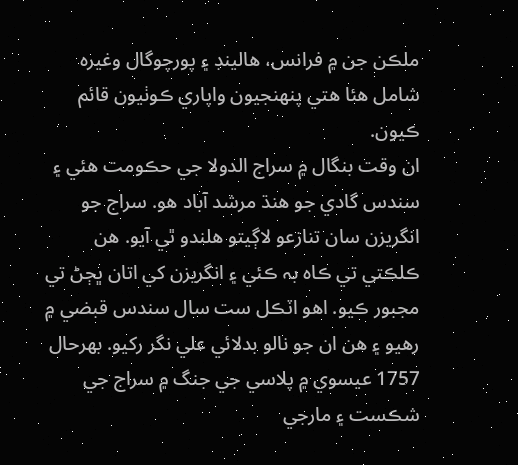ملڪن جن ۾ فرانس، هالينڊ ۽ پورچوگال وغيرہ شامل هئا هتي پنھنجيون واپاري ڪوٺيون قائم ڪيون.
ان وقت بنگال ۾ سراج الدولا جي حڪومت هئي ۽ سندس گادي جو هنڌ مرشد آباد هو. سراج جو انگريزن سان تنازعو لاڳيتو هلندو ٿي آيو. هن ڪلڪتي تي ڪاه بہ ڪئي ۽ انگريزن کي اتان ڀڄڻ تي مجبور ڪيو. اهو اٽڪل ست سال سندس قبضي ۾ رهيو ۽ هن ان جو نالو بدلائي علي نگر رکيو. بھرحال 1757 عيسوي ۾ پلاسي جي جنگ ۾ سراج جي شڪست ۽ مارجي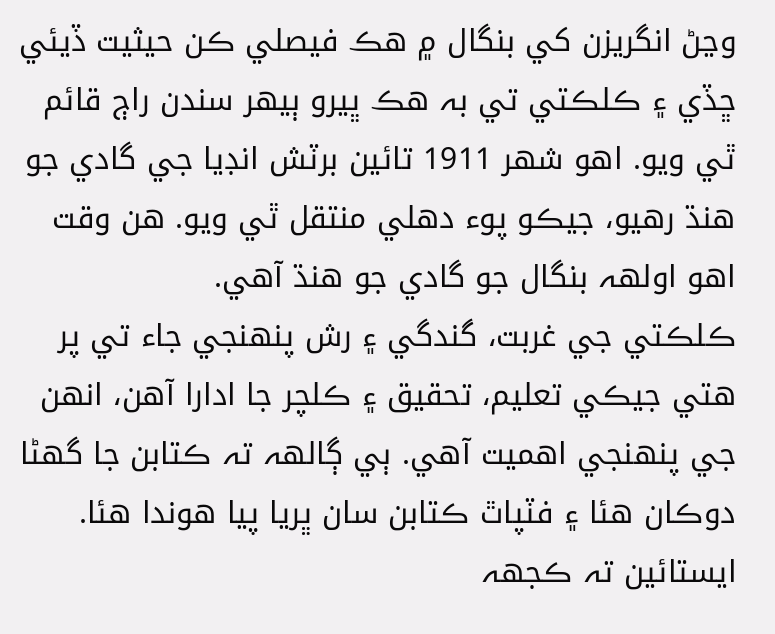وڃڻ انگريزن کي بنگال ۾ هڪ فيصلي ڪن حيثيت ڏيئي ڇڏي ۽ ڪلڪتي تي بہ هڪ ڀيرو ٻيھر سندن راڄ قائم ٿي ويو. اهو شھر 1911 تائين برٽش انڊيا جي گادي جو هنڌ رهيو، جيڪو پوء دھلي منتقل ٿي ويو. هن وقت اهو اولھہ بنگال جو گادي جو هنڌ آهي.
ڪلڪتي جي غربت، گندگي ۽ رش پنھنجي جاء تي پر هتي جيڪي تعليم، تحقيق ۽ ڪلچر جا ادارا آهن، انھن جي پنھنجي اهميت آهي. ٻي ڳالھہ تہ ڪتابن جا گهڻا دوڪان هئا ۽ فٽپاٿ ڪتابن سان ڀريا پيا هوندا هئا. ايستائين تہ ڪجهہ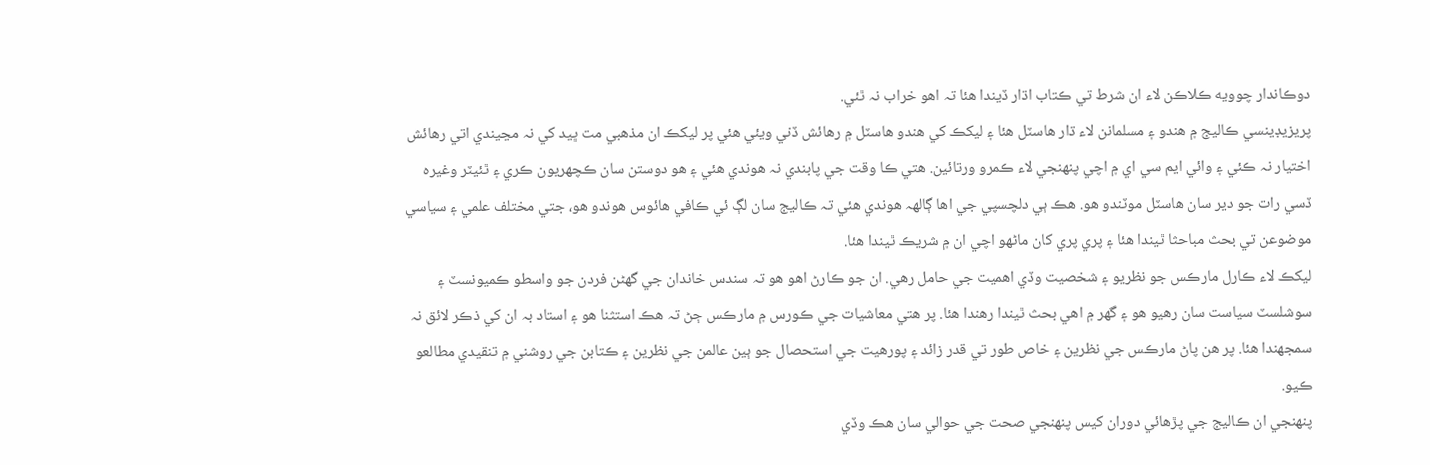دوڪاندار چوويه ڪلاڪن لاء ان شرط تي ڪتاب اڌار ڏيندا هئا تہ اهو خراب نہ ٿئي.
پريزيڊينسي ڪاليج ۾ هندو ۽ مسلمانن لاء ڌار هاسٽل هئا ۽ ليکڪ کي هندو هاسٽل ۾ رهائش ڏني ويئي هئي پر ليکڪ ان مذهبي مت ڀيد کي نہ مڃيندي اتي رهائش اختيار نہ ڪئي ۽ وائي ايم سي اي ۾ اچي پنھنجي لاء ڪمرو ورتائين. هتي ڪا وقت جي پابندي نہ هوندي هئي ۽ هو دوستن سان ڪچھريون ڪري ۽ ٿئيٽر وغيرہ ڏسي رات جو دير سان هاسٽل موٽندو هو. هڪ ٻي دلچسپي جي اها ڳالھہ هوندي هئي تہ ڪاليج سان لڳ ئي ڪافي هائوس هوندو هو، جتي مختلف علمي ۽ سياسي موضوعن تي بحث مباحثا ٿيندا هئا ۽ پري پري کان ماڻھو اچي ان ۾ شريڪ ٿيندا هئا.
ليکڪ لاء ڪارل مارڪس جو نظريو ۽ شخصيت وڏي اهميت جي حامل رهي. ان جو ڪارڻ اهو هو تہ سندس خاندان جي گهڻن فردن جو واسطو ڪميونسٽ ۽ سوشلسٽ سياست سان رهيو هو ۽ گهر ۾ اهي بحث ٿيندا رهندا هئا. پر هتي معاشيات جي ڪورس ۾ مارڪس ڄڻ تہ هڪ استثنا هو ۽ استاد بہ ان کي ذڪر لائق نہ سمجهندا هئا. پر هن پاڻ مارڪس جي نظرين ۽ خاص طور تي قدر زائد ۽ پورهيت جي استحصال جو ٻين عالمن جي نظرين ۽ ڪتابن جي روشني ۾ تنقيدي مطالعو ڪيو.
پنھنجي ان ڪاليج جي پڙهائي دوران کيس پنھنجي صحت جي حوالي سان هڪ وڏي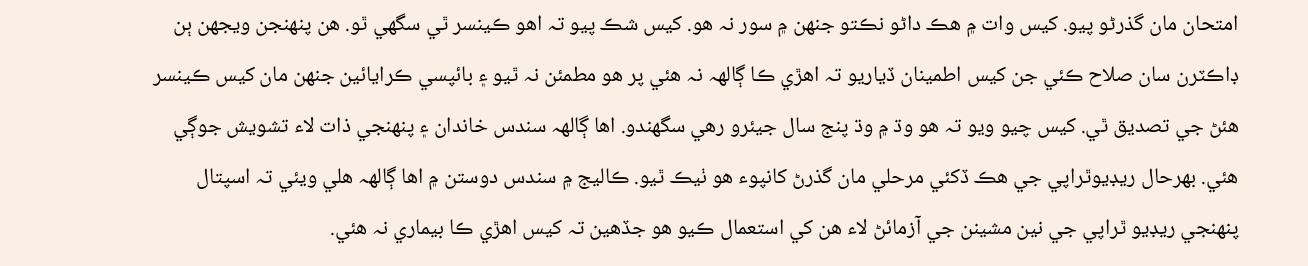امتحان مان گذرڻو پيو. کيس وات ۾ هڪ داڻو نڪتو جنھن ۾ سور نہ هو. کيس شڪ پيو تہ اهو ڪينسر ٿي سگهي ٿو. هن پنھنجن ويجهن ٻن ڊاڪٽرن سان صلاح ڪئي جن کيس اطمينان ڏياريو تہ اهڙي ڪا ڳالھہ نہ هئي پر هو مطمئن نہ ٿيو ۽ بائپسي ڪرايائين جنھن مان کيس ڪينسر هئڻ جي تصديق ٿي. کيس چيو ويو تہ هو وڌ ۾ وڌ پنج سال جيئرو رهي سگهندو. اها ڳالھہ سندس خاندان ۽ پنھنجي ذات لاء تشويش جوڳي هئي. بھرحال ريڊيوٿراپي جي هڪ ڏکئي مرحلي مان گذرڻ کانپوء هو ٺيڪ ٿيو. ڪاليج ۾ سندس دوستن ۾ اها ڳالھہ هلي ويئي تہ اسپتال پنھنجي ريڊيو ٿراپي جي نين مشينن جي آزمائڻ لاء هن کي استعمال ڪيو هو جڏهين تہ کيس اهڙي ڪا بيماري نہ هئي.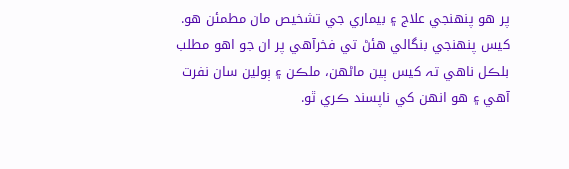پر هو پنھنجي علاج ۽ بيماري جي تشخيص مان مطمئن هو.
کيس پنھنجي بنگالي هئڻ تي فخرآهي پر ان جو اهو مطلب بلڪل ناهي تہ کيس ٻين ماڻھن، ملڪن ۽ ٻولين سان نفرت آهي ۽ هو انھن کي ناپسند ڪري ٿو.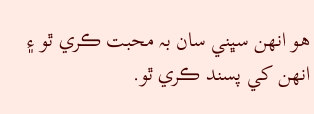هو انھن سڀني سان بہ محبت ڪري ٿو ۽ انھن کي پسند ڪري ٿو.